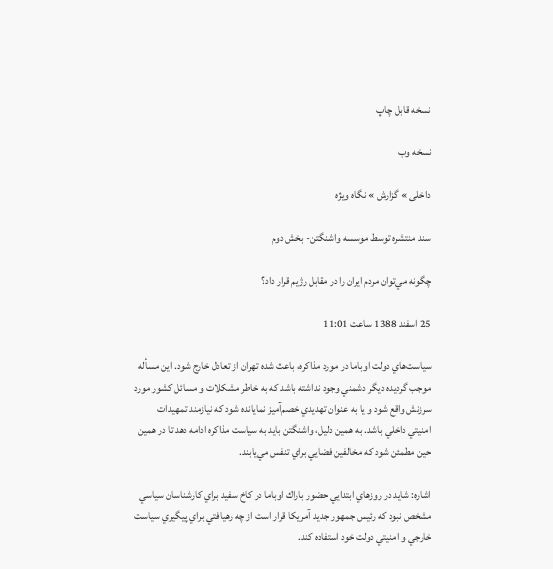نسخه قابل چاپ

نسخه وب

داخلی » گزارش » نگاه ويژه

سند منتشره توسط موسسه واشنگتن- بخش دوم

چگونه مي‌توان مردم ايران را در مقابل رژيم قرار داد؟

25 اسفند 1388 ساعت 11:01

سياست‌هاي دولت اوباما در مورد مذاكره، باعث شده تهران از تعادل خارج شود. اين مسأله موجب گرديده ديگر دشمني وجود نداشته باشد كه به خاطر مشكلات و مسائل كشور مورد سرزنش واقع شود و يا به عنوان تهديدي خصم‌آميز نمايانده شود كه نيازمند تمهيدات امنيتي داخلي باشد. به همين دليل، واشنگتن بايد به سياست مذاكره ادامه دهد تا در همين حين مطمئن شود كه مخالفين فضايي براي تنفس مي‌يابند.

اشاره: شايد در روزهاي ابتدايي حضور باراك اوباما در كاخ سفيد براي كارشناسان سياسي مشخص نبود كه رئيس جمهور جديد آمريكا قرار است از چه رهيافتي براي پيگيري سياست خارجي و امنيتي دولت خود استفاده كند.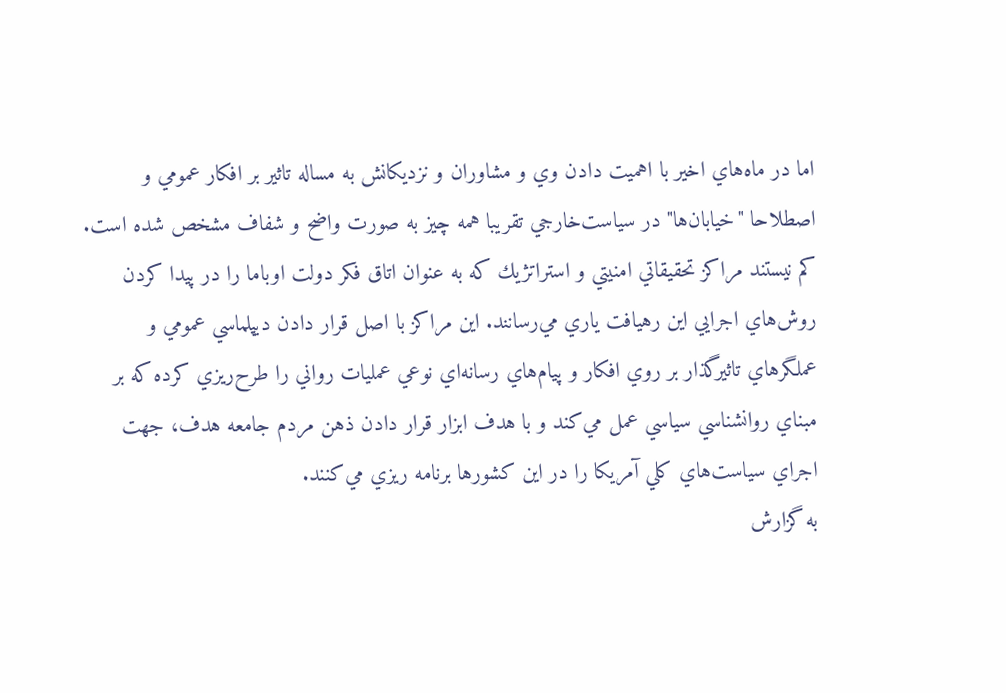اما در ماه‌هاي اخير با اهميت دادن وي و مشاوران و نزديكانش به مساله تاثير بر افكار عمومي و اصطلاحا "خيابان‌ها" در سياست‌خارجي تقريبا همه چيز به صورت واضح و شفاف مشخص شده است.
كم نيستند مراكز تحقيقاتي امنيتي و استراتژيك كه به عنوان اتاق فكر دولت اوباما را در پيدا كردن روش‌هاي اجرايي اين رهيافت ياري مي‌رسانند. اين مراكز با اصل قرار دادن ديپلماسي عمومي و عملگر‌هاي تاثيرگذار بر روي افكار و پيام‌هاي رسانه‌اي نوعي عمليات رواني را طرح‌ريزي كرده كه بر مبناي روانشناسي سياسي عمل مي‌كند و با هدف ابزار قرار دادن ذهن مردم جامعه هدف، جهت اجراي سياست‌هاي كلي آمريكا را در اين كشورها برنامه ريزي مي‌كنند.
به گزارش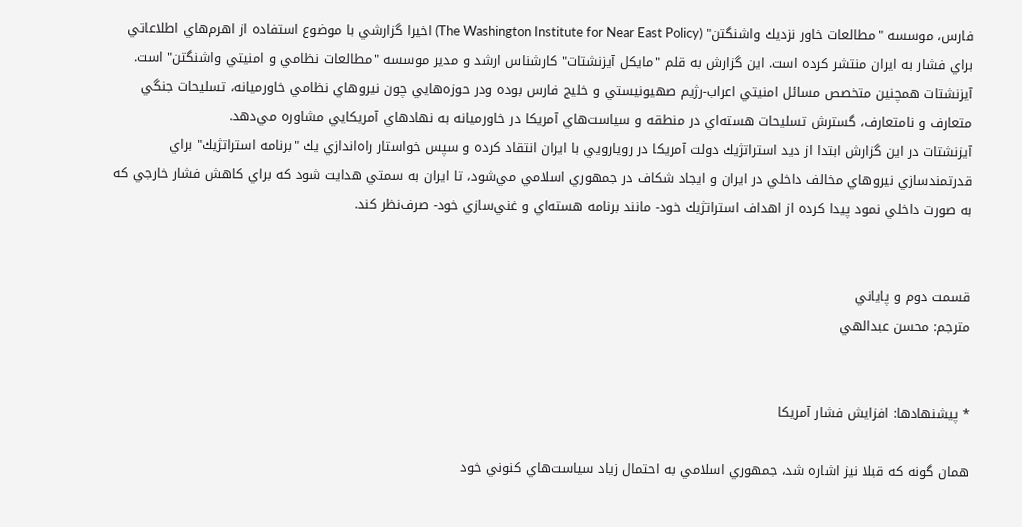فارس، موسسه "مطالعات خاور نزديك واشنگتن" (The Washington Institute for Near East Policy) اخيرا گزارشي با موضوع استفاده از اهرم‌هاي اطلاعاتي براي فشار به ايران منتشر كرده است. اين گزارش به قلم "مايكل آيزنشتات" كارشناس ارشد و مدير موسسه "مطالعات نظامي و امنيتي واشنگتن" است. آيزنشتات همچنين متخصص مسائل امنيتي اعراب-رژيم صهيونيستي و خليج فارس بوده ودر حوزه‌هايي چون نيروهاي نظامي خاورميانه، تسليحات جنگي متعارف و نامتعارف، گسترش تسليحات هسته‌اي در منطقه و سياست‌هاي آمريكا در خاورميانه به نهادهاي آمريكايي مشاوره مي‌دهد.
آيزنشتات در اين گزارش ابتدا از ديد استراتژيك دولت آمريكا در رويارويي با ايران انتقاد كرده و سپس خواستار راه‌اندازي يك "برنامه استراتژيك" براي قدرتمندسازي نيروهاي مخالف داخلي در ايران و ايجاد شكاف در جمهوري اسلامي مي‌شود، تا ايران به سمتي هدايت شود كه براي كاهش فشار خارجي كه به صورت داخلي نمود پيدا كرده از اهداف استراتژيك خود- مانند برنامه هسته‌اي و غني‌سازي خود- صرف‌نظر كند.


قسمت دوم و پاياني
مترجم: محسن عبدالهي


* پيشنهادها: افزايش فشار آمريكا

همان گونه كه قبلا نيز اشاره شد، جمهوري اسلامي به احتمال زياد سياست‌هاي كنوني خود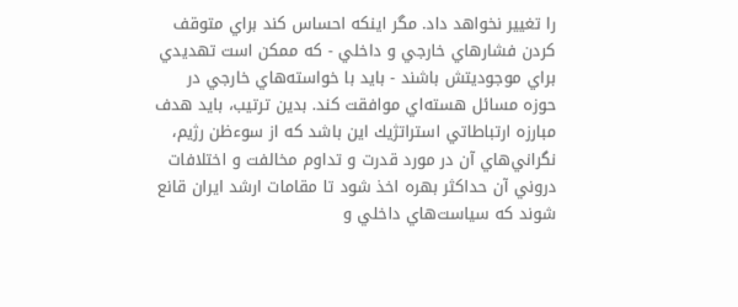را تغيير نخواهد داد. مگر اينكه احساس كند براي متوقف كردن فشارهاي خارجي و داخلي - كه ممكن است تهديدي براي موجوديتش باشند - بايد با خواسته‌هاي خارجي در حوزه مسائل هسته‌اي موافقت كند. بدين ترتيب، بايد هدف مبارزه ارتباطاتي استراتژيك اين باشد كه از سوء‌ظن رژيم، نگراني‌هاي آن در مورد قدرت و تداوم مخالفت و اختلافات دروني‌ آن حداكثر بهره اخذ شود تا مقامات ارشد ايران قانع شوند كه سياست‌هاي داخلي و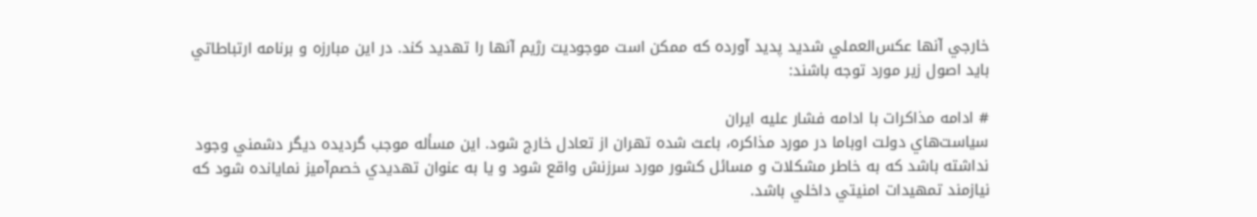خارجي آنها عكس‌العملي شديد پديد آورده كه ممكن است موجوديت رژيم آنها را تهديد كند. در اين مبارزه و برنامه ارتباطاتي بايد اصول زير مورد توجه باشند:

# ادامه مذاكرات با ادامه فشار عليه ايران
سياست‌هاي دولت اوباما در مورد مذاكره، باعث شده تهران از تعادل خارج شود. اين مسأله موجب گرديده ديگر دشمني وجود نداشته باشد كه به خاطر مشكلات و مسائل كشور مورد سرزنش واقع شود و يا به عنوان تهديدي خصم‌آميز نمايانده شود كه نيازمند تمهيدات امنيتي داخلي باشد.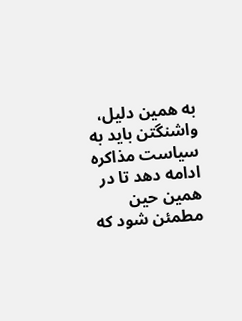به همين دليل، واشنگتن بايد به سياست مذاكره ادامه دهد تا در همين حين مطمئن شود كه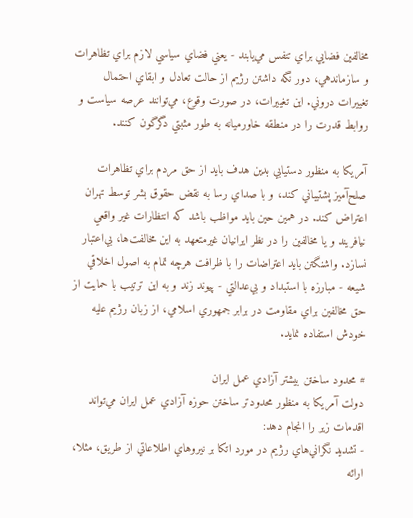مخالفين فضايي براي تنفس مي‌يابند - يعني فضاي سياسي لازم براي تظاهرات و سازماندهي، دور نگه داشتن رژيم از حالت تعادل و ابقاي احتمال تغييرات دروني. اين تغييرات، در صورت وقوع، مي‌توانند عرصه سياست و روابط قدرت را در منطقه خاورميانه به طور مثبتي دگرگون كنند.

آمريكا به منظور دستيابي بدين هدف بايد از حق مردم براي تظاهرات صلح‌آميز پشتيباني كند، و با صداي رسا به نقض حقوق بشر توسط تهران اعتراض كند. در همين حين بايد مواظب باشد كه انتظارات غير واقعي نيافريند و يا مخالفين را در نظر ايرانيان غيرمتعهد به اين مخالفت‌ها، بي‌اعتبار نسازد. واشنگتن بايد اعتراضات را با ظرافت هرچه تمام به اصول اخلاقي شيعه - مبارزه با استبداد و بي‌عدالتي - پيوند زند و به اين ترتيب با حمايت از حق مخالفين براي مقاومت در برابر جمهوري اسلامي، از زبان رژيم عليه خودش استفاده نمايد.

# محدود ساختن بيشتر آزادي عمل ايران
دولت آمريكا به منظور محدودتر ساختن حوزه آزادي عمل ايران مي‌تواند اقدمات زير را انجام دهد:
- تشديد نگراني‌هاي رژيم در مورد اتكا بر نيروهاي اطلاعاتي از طريق، مثلا، ارائه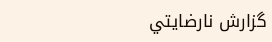گزارش‌ نارضايتي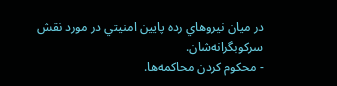در ميان نيروهاي رده پايين امنيتي در مورد نقش سركوبگرانه‌شان.
- محكوم كردن محاكمه‌‌ها.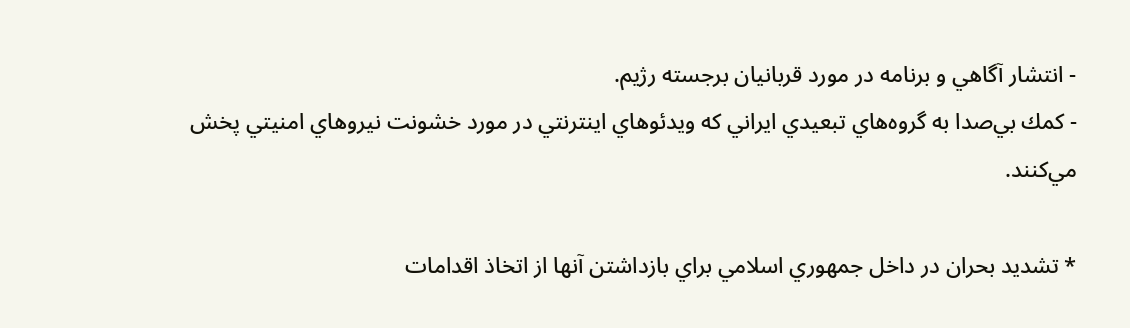- انتشار آگاهي و برنامه در مورد قربانيان برجسته رژيم.
- كمك بي‌صدا به گروه‌هاي تبعيدي ايراني كه ويدئوهاي اينترنتي در مورد خشونت نيروهاي امنيتي پخش مي‌كنند.

* تشديد بحران در داخل جمهوري اسلامي براي بازداشتن آنها از اتخاذ اقدامات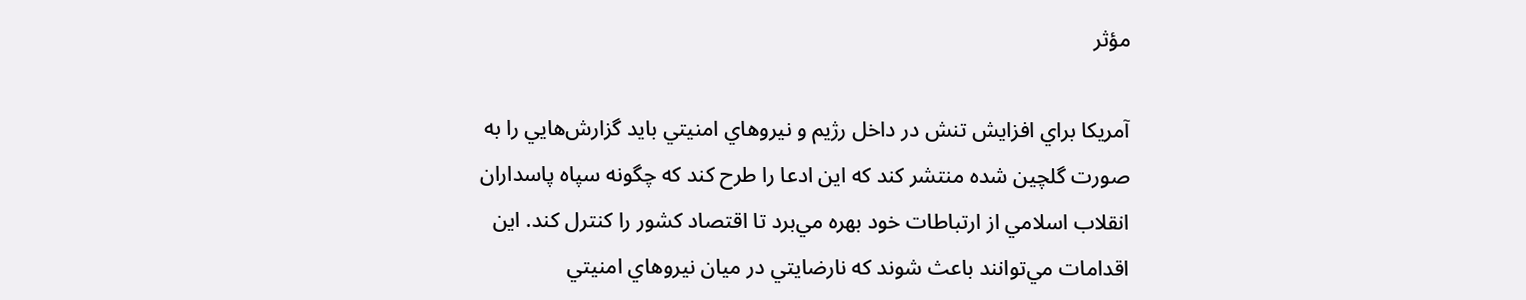مؤثر

آمريكا براي افزايش تنش در داخل رژيم و نيروهاي امنيتي بايد گزارش‌هايي را به صورت گلچين شده منتشر كند كه اين ادعا را طرح كند كه چگونه سپاه پاسداران انقلاب اسلامي از ارتباطات خود بهره مي‌برد تا اقتصاد كشور را كنترل كند. اين اقدامات مي‌توانند باعث شوند كه نارضايتي در ميان نيروهاي امنيتي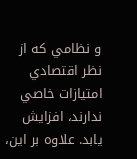و نظامي كه از نظر اقتصادي امتيازات خاصي ندارند، افزايش يابد. علاوه بر اين،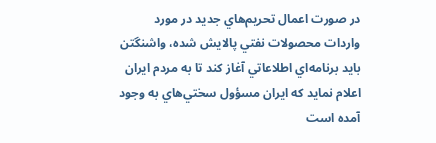در صورت اعمال تحريم‌هاي جديد در مورد واردات محصولات نفتي پالايش شده، واشنگتن بايد برنامه‌اي اطلاعاتي آغاز كند تا به مردم ايران اعلام نمايد كه ايران مسؤول سختي‌هاي به وجود آمده است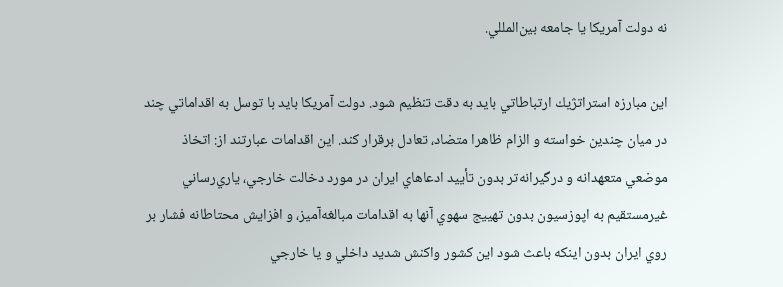نه دولت آمريكا يا جامعه بين‌المللي.

اين مبارزه استراتژيك ارتباطاتي بايد به دقت تنظيم شود. دولت آمريكا بايد با توسل به اقداماتي چند در ميان چندين خواسته و الزام ظاهرا متضاد، تعادل برقرار كند. اين اقدامات عبارتند از: اتخاذ موضعي متعهدانه و درگيرانه‌تر بدون تأييد ادعاهاي ايران در مورد دخالت خارجي، ياري‌رساني غيرمستقيم به اپوزسيون بدون تهييج سهوي آنها به اقدامات مبالغه‌آميز، و افزايش محتاطانه فشار بر روي ايران بدون اينكه باعث شود اين كشور واكنش شديد داخلي و يا خارجي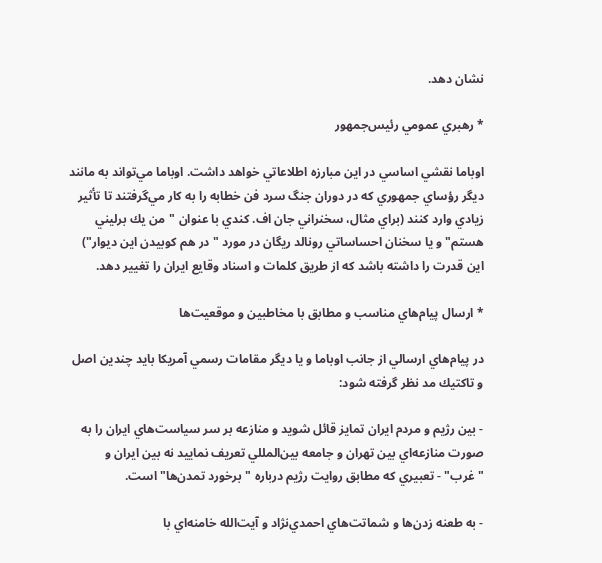نشان دهد.

* رهبري عمومي رئيس‌جمهور

اوباما نقشي اساسي در اين مبارزه اطلاعاتي خواهد داشت. اوباما مي‌تواند به مانند ديگر رؤساي جمهوري كه در دوران جنگ سرد فن خطابه را به كار مي‌گرفتند تا تأثير زيادي وارد كنند (براي مثال، سخنراني جان اف‌. كندي با عنوان "من يك برليني هستم" و يا سخنان احساساتي رونالد ريگان در مورد "در هم كوبيدن اين ديوار") اين قدرت را داشته باشد كه از طريق كلمات و اسناد وقايع ايران را تغيير دهد.

* ارسال پيام‌هاي مناسب و مطابق با مخاطبين و موقعيت‌ها

در پيام‌هاي ارسالي از جانب اوباما و يا ديگر مقامات رسمي آمريكا بايد چندين اصل و تاكتيك مد نظر گرفته شود:

- بين رژيم و مردم ايران تمايز قائل شويد و منازعه بر سر سياست‌هاي ايران را به صورت منازعه‌اي بين تهران و جامعه بين‌المللي تعريف نماييد نه بين ايران و "غرب" - تعبيري كه مطابق روايت رژيم درباره "برخورد تمدن‌ها" است.

- به طعنه زدن‌ها و شماتت‌هاي احمدي‌نژاد و آيت‌الله خامنه‌اي با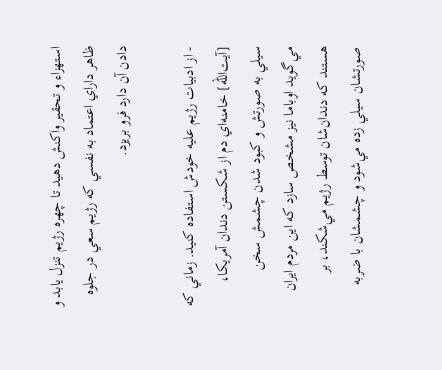استهزاء و تحقير واكنش دهيد تا چهره رژيم تنزل يابد و ظاهر داراي اعتماد به نفسي كه رژيم سعي در جلوه دادن آن دارد فرو بريزد.

- از ادبيات رژيم عليه خودش استفاده كنيد. زماني كه [آيت‌الله] خامنه‌اي دم از شكستن دندان آمريكا، سيلي به صورتش و كبود شدن چشمش سخن مي‌گويد اوباما نيز مشخص سازد كه اين مردم ايران هستند كه دندان‌شان توسط رژيم مي‌شكند، بر صورتشان سيلي زده مي‌شود و چشمشان با ضربه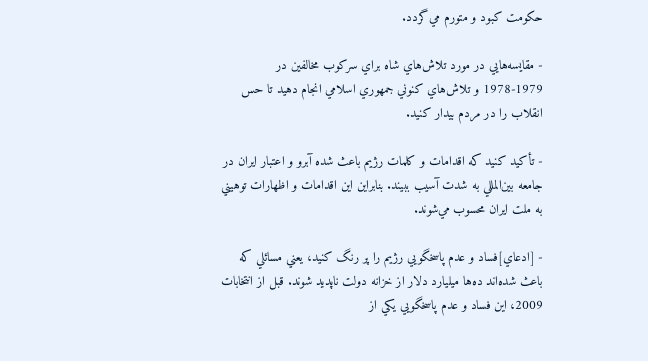حكومت كبود و متورم مي‌گردد.

- مقايسه‌هايي در مورد تلاش‌هاي شاه براي سركوب مخالفين در 1979-1978 و تلاش‌هاي كنوني جمهوري اسلامي انجام دهيد تا حس انقلاب را در مردم بيدار كنيد.

- تأكيد كنيد كه اقدامات و كلمات رژيم باعث شده آبرو و اعتبار ايران در جامعه بين‌المللي به شدت آسيب ببيند. بنابراين اين اقدامات و اظهارات توهيني به ملت ايران محسوب مي‌شوند.

- [ادعاي]فساد و عدم پاسخگويي رژيم را پر رنگ كنيد، يعني مسائلي كه باعث شده‌اند ده‌ها ميليارد دلار از خزانه دولت ناپديد شوند. قبل از انتخابات 2009، اين فساد و عدم پاسخگويي يكي از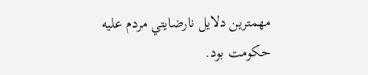مهمترين دلايل نارضايتي مردم عليه حكومت بود.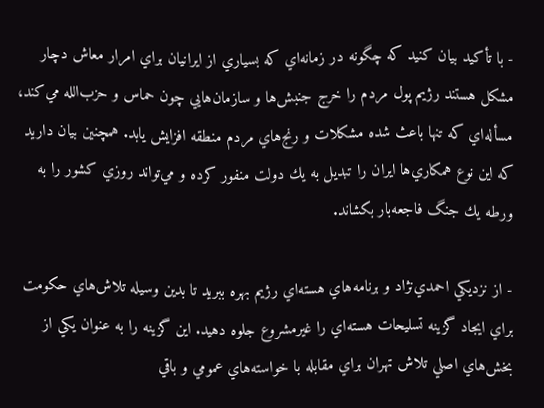- با تأكيد بيان كنيد كه چگونه در زمانه‌اي كه بسياري از ايرانيان براي امرار معاش دچار مشكل هستند رژيم پول مردم را خرج جنبش‌ها و سازمان‌هايي چون حماس و حزب‌الله مي‌كند، مسأله‌اي كه تنها باعث شده مشكلات و رنج‌هاي مردم منطقه افزايش يابد. همچنين بيان داريد كه اين نوع همكاري‌ها ايران را تبديل به يك دولت منفور كرده و مي‌تواند روزي كشور را به ورطه يك جنگ فاجعه‌بار بكشاند.

- از نزديكي احمدي‌نژاد و برنامه‌هاي هسته‌اي رژيم بهره ببريد تا بدين وسيله تلاش‌هاي حكومت براي ايجاد گزينه تسليحات هسته‌اي را غيرمشروع جلوه دهيد. اين گزينه را به عنوان يكي از بخش‌هاي اصلي تلاش تهران براي مقابله با خواسته‌هاي عمومي و باقي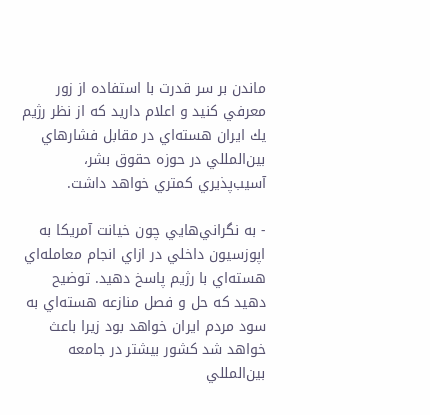ماندن بر سر قدرت با استفاده از زور معرفي كنيد و اعلام داريد كه از نظر رژيم يك ايران هسته‌اي در مقابل فشارهاي بين‌المللي در حوزه حقوق بشر، آسيب‌پذيري كمتري خواهد داشت.

- به نگراني‌هايي چون خيانت آمريكا به اپوزسيون داخلي در ازاي انجام معامله‌اي هسته‌اي با رژيم پاسخ دهيد. توضيح دهيد كه حل و فصل منازعه هسته‌اي به سود مردم ايران خواهد بود زيرا باعث خواهد شد كشور بيشتر در جامعه بين‌المللي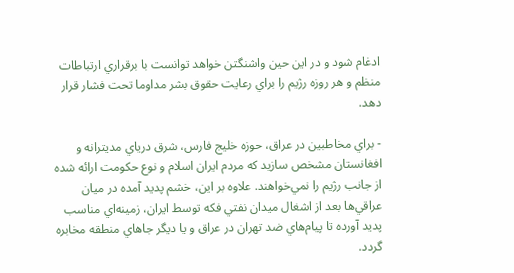ادغام شود و در اين حين واشنگتن خواهد توانست با برقراري ارتباطات منظم و هر روزه رژيم را براي رعايت حقوق بشر مداوما تحت فشار قرار دهد.

- براي مخاطبين در عراق، حوزه خليج فارس، شرق درياي مديترانه و افغانستان مشخص سازيد كه مردم ايران اسلام و نوع حكومت ارائه شده از جانب رژيم را نمي‌خواهند. علاوه بر اين، خشم پديد آمده در ميان عراقي‌ها بعد از اشغال ميدان نفتي فكه توسط ايران، زمينه‌اي مناسب پديد آورده تا پيام‌هاي ضد تهران در عراق و يا ديگر جاهاي منطقه مخابره گردد.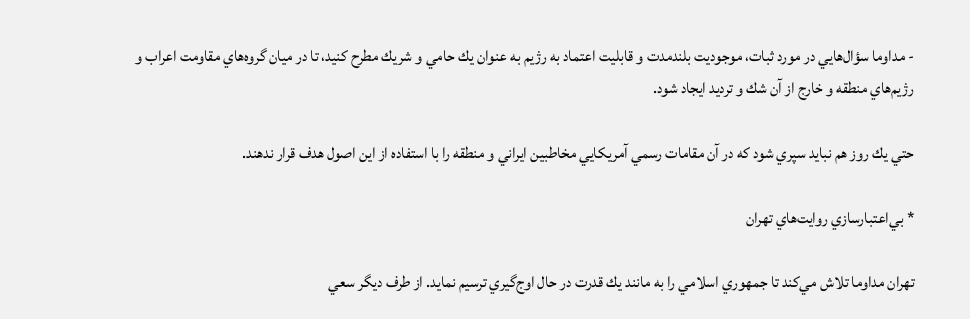- مداوما سؤال‌هايي در مورد ثبات، موجوديت بلندمدت و قابليت اعتماد به رژيم به عنوان يك حامي و شريك مطرح كنيد، تا در ميان گروه‌هاي مقاومت اعراب و رژيم‌هاي منطقه و خارج از آن شك و ترديد ايجاد شود.

حتي يك روز هم نبايد سپري شود كه در آن مقامات رسمي آمريكايي مخاطبين ايراني و منطقه را با استفاده از اين اصول هدف قرار ندهند.

* بي‌اعتبارسازي روايت‌‌هاي تهران

تهران مداوما تلاش مي‌كند تا جمهوري اسلامي را به مانند يك قدرت در حال اوج‌گيري ترسيم نمايد. از طرف ديگر سعي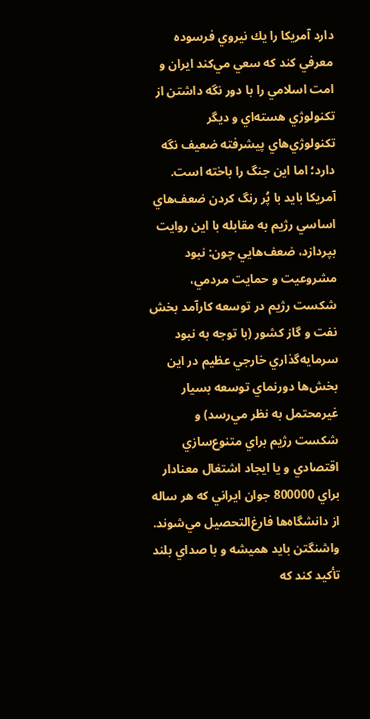دارد آمريكا را يك نيروي فرسوده معرفي كند كه سعي مي‌كند ايران و امت اسلامي را با دور نگه داشتن از تكنولوژي هسته‌اي و ديگر تكنولوژي‌هاي پيشرفته ضعيف نگه دارد؛ اما اين جنگ را باخته است. آمريكا بايد با پُر رنگ كردن ضعف‌هاي اساسي رژيم به مقابله با اين روايت بپردازد، ضعف‌هايي چون: نبود مشروعيت و حمايت مردمي، شكست رژيم در توسعه كارآمد بخش نفت و گاز كشور (با توجه به نبود سرمايه‌گذاري خارجي عظيم در اين بخش‌ها دورنماي توسعه بسيار غيرمحتمل به نظر مي‌رسد) و شكست رژيم براي متنوع‌سازي اقتصادي و يا ايجاد اشتغال معنادار براي 800000 جوان ايراني كه هر ساله از دانشگاه‌ها فارغ‌التحصيل مي‌شوند. واشنگتن بايد هميشه و با صداي بلند تأكيد كند كه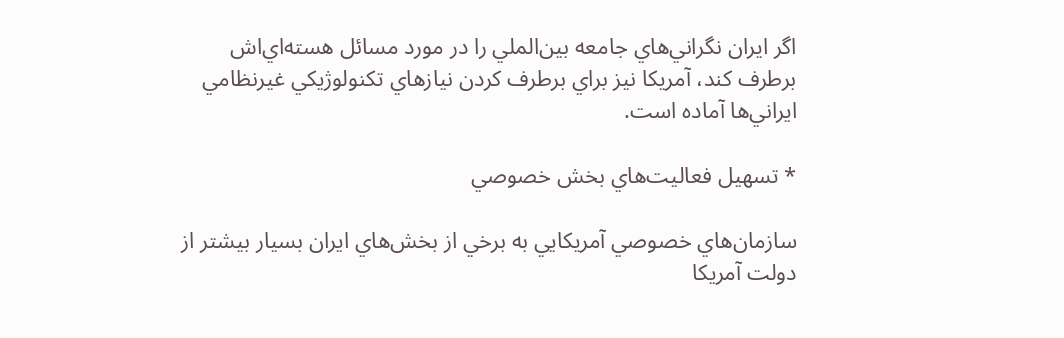اگر ايران نگراني‌هاي جامعه بين‌الملي را در مورد مسائل هسته‌اي‌اش برطرف كند، آمريكا نيز براي برطرف كردن نيازهاي تكنولوژيكي غيرنظامي ايراني‌ها آماده است.

* تسهيل فعاليت‌هاي بخش خصوصي

سازمان‌هاي خصوصي آمريكايي به برخي از بخش‌هاي ايران بسيار بيشتر از دولت آمريكا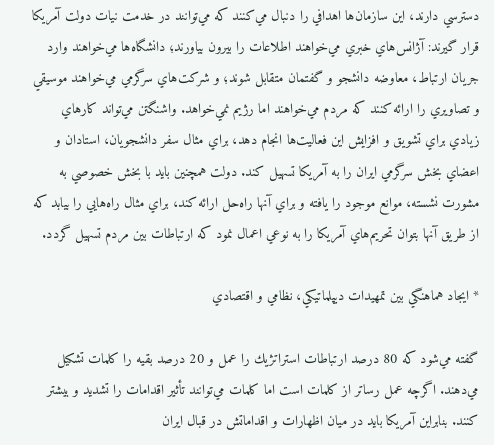دسترسي دارند، اين سازمان‌ها اهدافي را دنبال مي‌كنند كه مي‌توانند در خدمت نيات دولت آمريكا قرار گيرند: آژانس‌هاي خبري مي‌خواهند اطلاعات را بيرون بياورند؛ دانشگاه‌ها مي‌خواهند وارد جريان ارتباط، معاوضه دانشجو و گفتمان متقابل شوند؛ و شركت‌هاي سرگرمي مي‌خواهند موسيقي و تصاويري را ارائه كنند كه مردم مي‌خواهند اما رژيم نمي‌خواهد. واشنگتن مي‌تواند كارهاي زيادي براي تشويق و افزايش اين فعاليت‌ها انجام دهد، براي مثال سفر دانشجويان، استادان و اعضاي بخش سرگرمي ايران را به آمريكا تسهيل كند. دولت همچنين بايد با بخش خصوصي به مشورت نشسته، موانع موجود را يافته و براي آنها راه‌حل ارائه كند، براي مثال راه‌هايي را بيابد كه از طريق آنها بتوان تحريم‌هاي آمريكا را به نوعي اعمال نمود كه ارتباطات بين مردم تسهيل گردد.

* ايجاد هماهنگي بين تمهيدات ديپلماتيكي، نظامي و اقتصادي

گفته مي‌شود كه 80 درصد ارتباطات استراتژيك را عمل و 20 درصد بقيه را كلمات تشكيل مي‌دهند. اگرچه عمل رساتر از كلمات است اما كلمات مي‌توانند تأثير اقدامات را تشديد و بيشتر كنند. بنابراين آمريكا بايد در ميان اظهارات و اقداماتش در قبال ايران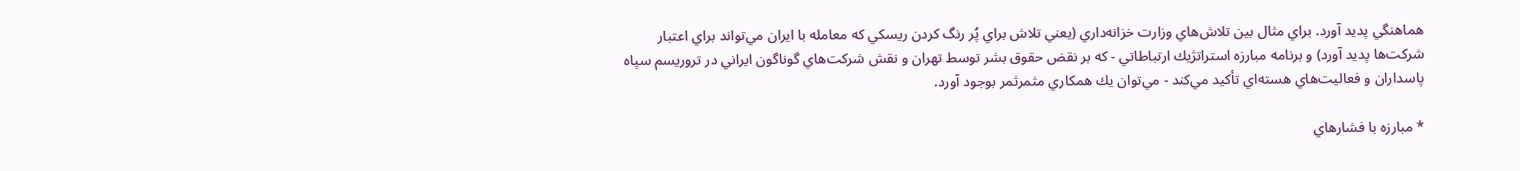هماهنگي پديد آورد. براي مثال بين تلاش‌هاي وزارت خزانه‌داري (يعني تلاش براي پُر رنگ كردن ريسكي كه معامله با ايران مي‌تواند براي اعتبار شركت‌ها پديد آورد) و برنامه مبارزه استراتژيك ارتباطاتي - كه بر نقض حقوق بشر توسط تهران و نقش شركت‌هاي گوناگون ايراني در تروريسم سپاه پاسداران و فعاليت‌هاي هسته‌اي تأكيد مي‌كند - مي‌توان يك همكاري مثمرثمر بوجود آورد.

* مبارزه با فشارهاي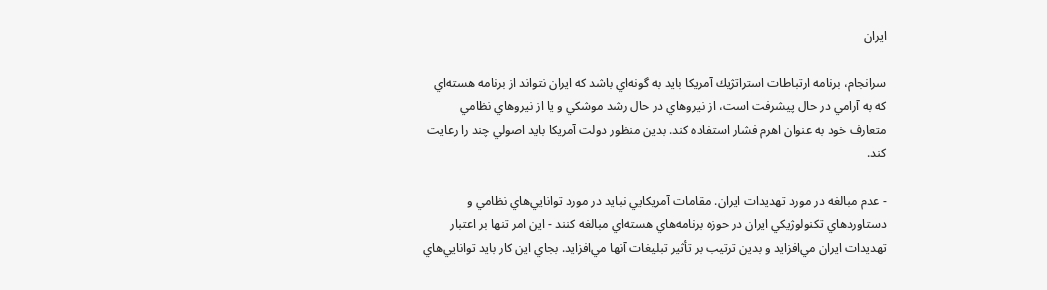ايران

سرانجام، برنامه ارتباطات استراتژيك آمريكا بايد به گونه‌اي باشد كه ايران نتواند از برنامه هسته‌اي كه به آرامي در حال پيشرفت است، از نيروهاي در حال رشد موشكي و يا از نيروهاي نظامي متعارف خود به عنوان اهرم فشار استفاده كند. بدين منظور دولت آمريكا بايد اصولي چند را رعايت كند.

- عدم مبالغه در مورد تهديدات ايران. مقامات آمريكايي نبايد در مورد توانايي‌هاي نظامي و دستاوردهاي تكنولوژيكي ايران در حوزه برنامه‌هاي هسته‌اي مبالغه كنند - اين امر تنها بر اعتبار تهديدات ايران مي‌افزايد و بدين ترتيب بر تأثير تبليغات آنها مي‌افزايد. بجاي اين كار بايد توانايي‌هاي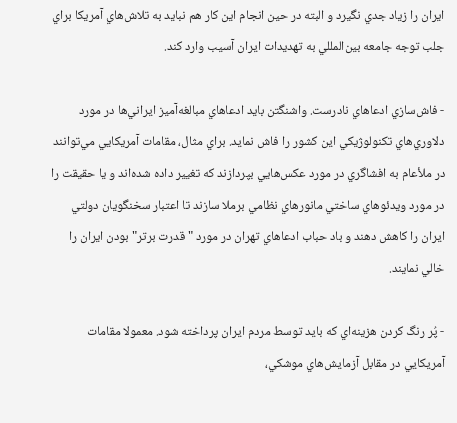ايران را زياد جدي نگيرد و البته در حين انجام اين كار هم نبايد به تلاش‌هاي آمريكا براي جلب توجه جامعه بين‌المللي به تهديدات ايران آسيب وارد كند.

- فاش‌سازي ادعاهاي نادرست. واشنگتن بايد ادعاهاي مبالغه‌آميز ايراني‌ها در مورد دلاوري‌هاي تكنولوژيكي اين كشور را فاش نمايد. براي مثال، مقامات آمريكايي مي‌توانند در ملأعام به افشاگري در مورد عكس‌هايي بپردازند كه تغيير داده شده‌اند و يا حقيقت را در مورد ويدئو‌هاي ساختي مانورهاي نظامي برملا سازند تا اعتبار سخنگويان دولتي ايران را كاهش دهند و باد حباب ادعاهاي تهران در مورد "قدرت برتر" بودن ايران را خالي نمايند.

- پُر رنگ كردن هزينه‌اي كه بايد توسط مردم ايران پرداخته شود. معمولا مقامات آمريكايي در مقابل آزمايش‌هاي موشكي،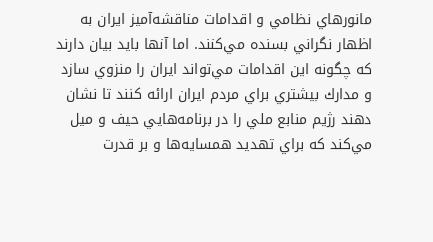مانورهاي نظامي و اقدامات مناقشه‌آميز ايران به اظهار نگراني بسنده مي‌كنند. اما آنها بايد بيان دارند كه چگونه اين اقدامات مي‌تواند ايران را منزوي سازد و مدارك بيشتري براي مردم ايران ارائه كنند تا نشان دهند رژيم منابع ملي را در برنامه‌هايي حيف و ميل مي‌كند كه براي تهديد همسايه‌ها و بر قدرت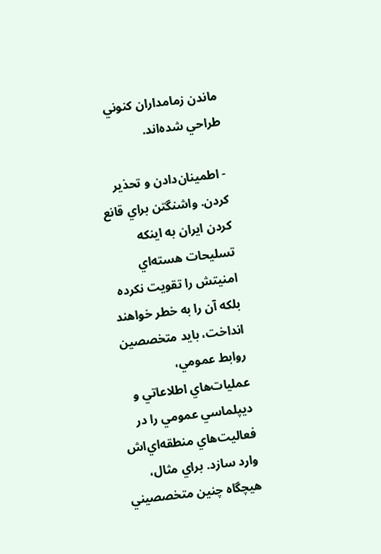ماندن زمامداران كنوني طراحي شده‌اند.

- اطمينان‌دادن و تحذير كردن. واشنگتن براي قانع كردن ايران به اينكه تسليحات هسته‌اي امنيتش را تقويت نكرده بلكه آن را به خطر خواهند انداخت، بايد متخصصين روابط عمومي، عمليات‌هاي اطلاعاتي و ديپلماسي عمومي را در فعاليت‌هاي منطقه‌اي‌اش وارد سازد. براي مثال، هيچگاه چنين متخصصيني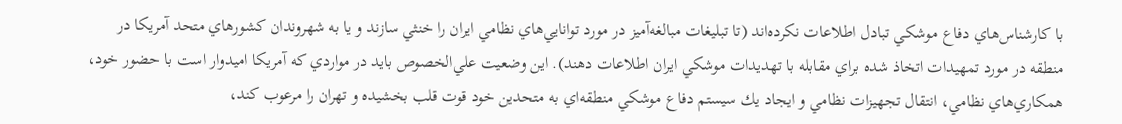با كارشناس‌هاي دفاع موشكي تبادل اطلاعات نكرده‌اند (تا تبليغات مبالغه‌آميز در مورد توانايي‌هاي نظامي ايران را خنثي سازند و يا به شهروندان كشورهاي متحد آمريكا در منطقه در مورد تمهيدات اتخاذ شده براي مقابله با تهديدات موشكي ايران اطلاعات دهند). اين وضعيت علي‌الخصوص بايد در مواردي كه آمريكا اميدوار است با حضور خود، همكاري‌هاي نظامي، انتقال تجهيزات نظامي و ايجاد يك سيستم دفاع موشكي منطقه‌اي به متحدين خود قوت قلب بخشيده و تهران را مرعوب كند،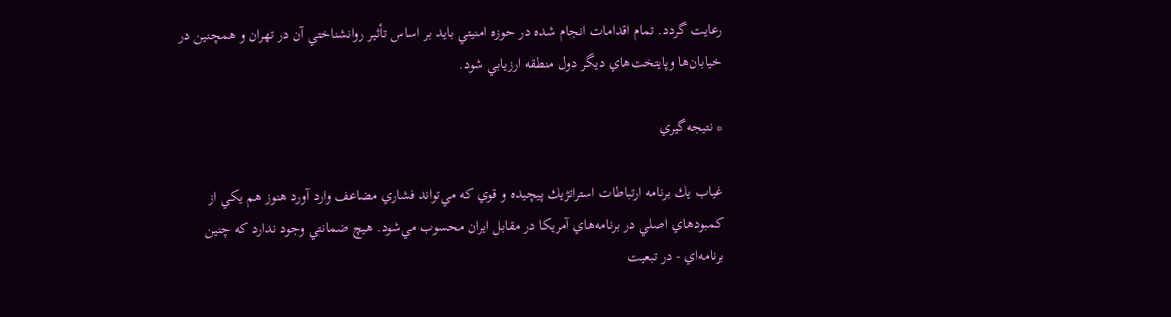رعايت گردد. تمام اقدامات انجام شده در حوزه امنيتي بايد بر اساس تأثير روانشناختي آن در تهران و همچنين در خيابان‌ها وپايتخت‌هاي ديگر دول منطقه ارزيابي شود.

* نتيجه‌گيري

غياب يك برنامه ارتباطات استراتژيك پيچيده و قوي كه مي‌تواند فشاري مضاعف وارد آورد هنوز هم يكي از كمبودهاي اصلي در برنامه‌هاي آمريكا در مقابل ايران محسوب مي‌شود. هيچ ضمانتي وجود ندارد كه چنين برنامه‌اي - در تبعيت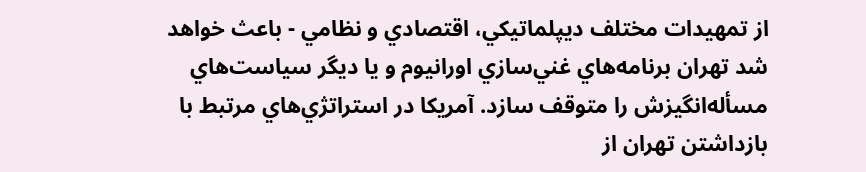از تمهيدات مختلف ديپلماتيكي، اقتصادي و نظامي - باعث خواهد شد تهران برنامه‌هاي غني‌سازي اورانيوم و يا ديگر سياست‌هاي مسأله‌انگيزش را متوقف سازد. آمريكا در استراتژي‌هاي مرتبط با بازداشتن تهران از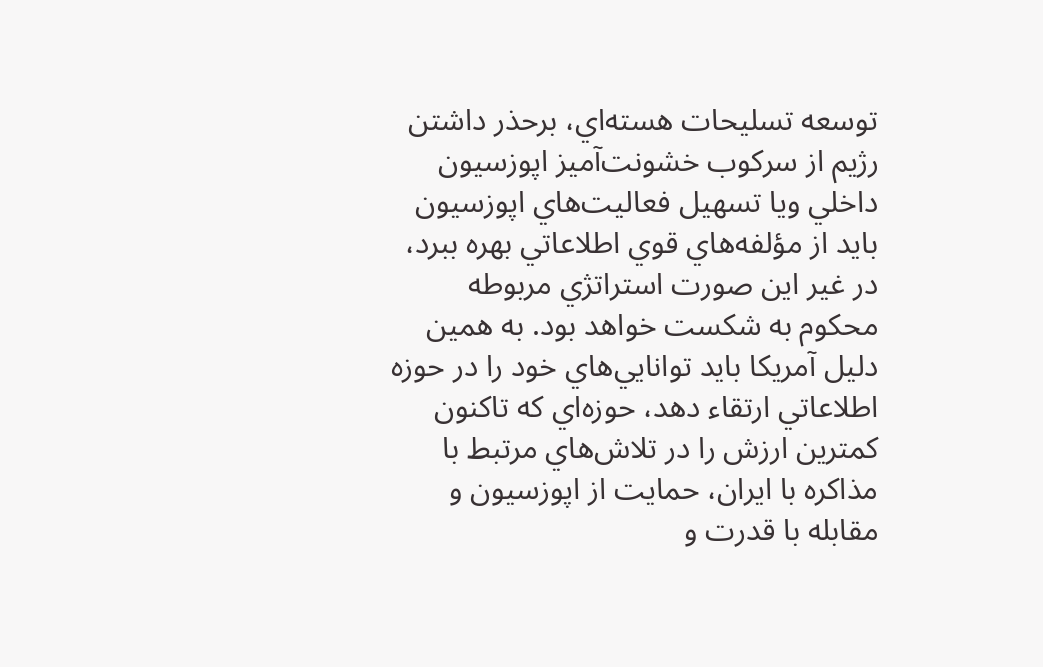توسعه تسليحات هسته‌اي، برحذر داشتن رژيم از سركوب خشونت‌آميز اپوزسيون داخلي ويا تسهيل فعاليت‌هاي اپوزسيون بايد از مؤلفه‌هاي قوي اطلاعاتي بهره ببرد، در غير اين صورت استراتژي مربوطه محكوم به شكست خواهد بود. به همين دليل آمريكا بايد توانايي‌هاي خود را در حوزه اطلاعاتي ارتقاء دهد، حوزه‌اي كه تاكنون كمترين ارزش را در تلاش‌هاي مرتبط با مذاكره با ايران، حمايت از اپوزسيون و مقابله با قدرت و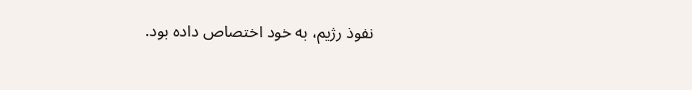نفوذ رژيم، به خود اختصاص داده بود.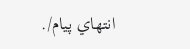انتهاي پيام/.